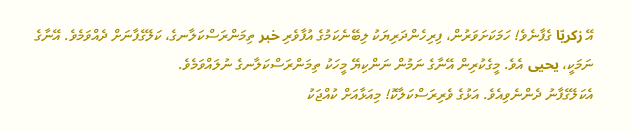އޭ زكريّا ގެފާނެވެ! ހަމަކަށަވަރުން، ފިރިހެންދަރިޔަކު ލިބޭނެކަމުގެ އުފާވެރި خبر ތިމަންރަސްކަލާނގެ، ކަލޭގެފާނަށް ދެއްވަމެވެ. އޭނާގެ ނަމަކީ، يحيى އެވެ. މީގެކުރިން އޭނާގެ ނަމުން ނަންކިޔޭ މީހަކު ތިމަންރަސްކަލާނގެ ނުލައްވަމެވެ.
އެކަލޭގެފާނު ދެންނެވިއެވެ. އަޅުގެ ވެރިރަސްކަލާކޮ! މިއަޅާއަށް ކުއްޖަކު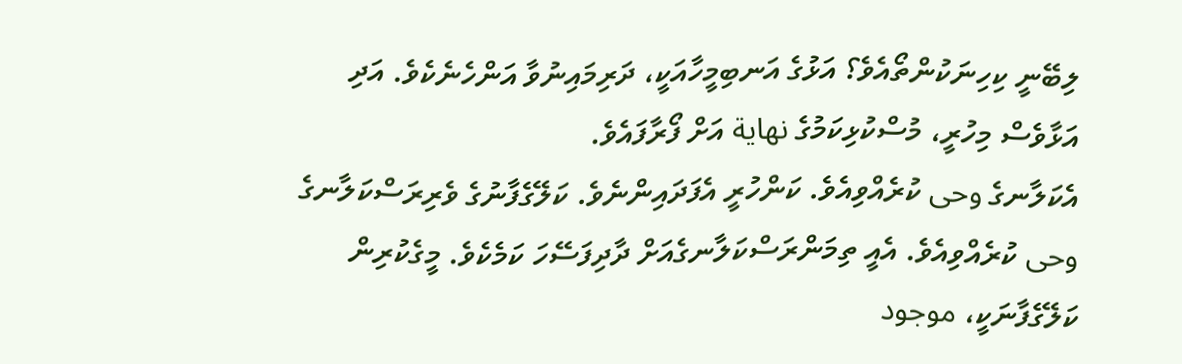ލިބޭނީ ކިހިނަކުންތޯއެވެ؟ އަޅުގެ އަނބިމީހާއަކީ، ދަރިމައިނުވާ އަންހެނެކެވެ. އަދި އަޅާވެސް މިހުރީ، މުސްކުޅިކަމުގެ نهاية އަށް ފޯރާފައެވެ.
އެކަލާނގެ وحى ކުރެއްވިއެވެ. ކަންހުރީ އެފަދައިންނެވެ. ކަލޭގެފާނުގެ ވެރިރަސްކަލާނގެ وحى ކުރެއްވިއެވެ. އެއީ ތިމަންރަސްކަލާނގެއަށް ދާދިފަސޭހަ ކަމެކެވެ. މީގެކުރިން ކަލޭގެފާނަކީ، موجود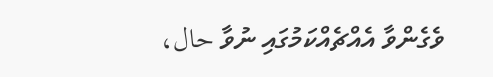ވެގެންވާ އެއްޗެއްކަމުގައި ނުވާ حال،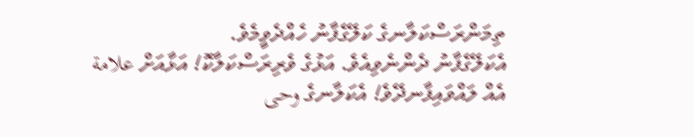ތިމަންރަސްކަލާނގެ ކަލޭގެފާނު ހެއްދެވީމެވެ.
އެކަލޭގެފާނު ދެންނެވިއެވެ. އަޅުގެ ވެރިރަސްކަލާކޮ! އަޅާއަށް علامة އެއް ލައްވައިފާނދޭވެ! އެކަލާނގެ وحى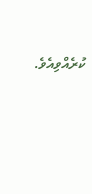ކުރެއްވިއެވެ.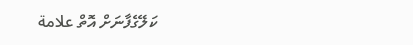ކަލޭގެފާނަށް އޮތް علامة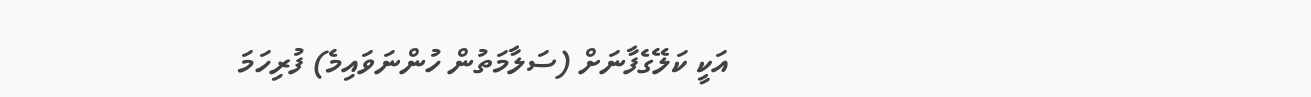އަކީ ކަލޭގެފާނަށް (ސަލާމަތުން ހުންނަވައިމެ) ފުރިހަމަ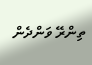ތިންރޭ ވަންދެން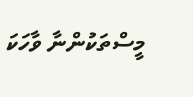މީސްތަކުންނާ ވާހަކަ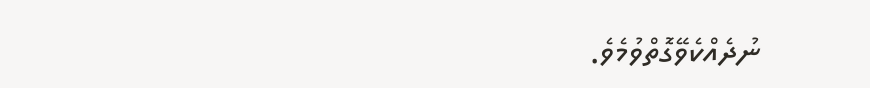ނުދެއްކެވޭގޮތްވުމެވެ.